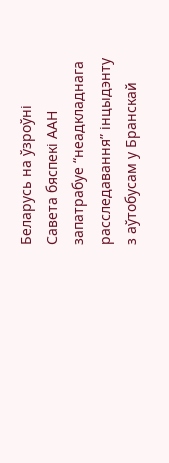Беларусь на ўзроўні Савета бяспекі ААН запатрабуе “неадкладнага расследавання” інцыдэнту з аўтобусам у Бранскай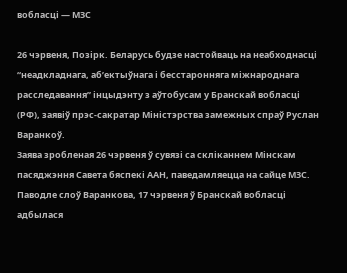вобласці — МЗС

26 чэрвеня, Позірк. Беларусь будзе настойваць на неабходнасці “неадкладнага, аб’ектыўнага і бесстаронняга міжнароднага расследавання” інцыдэнту з аўтобусам у Бранскай вобласці (РФ), заявіў прэс-сакратар Міністэрства замежных спраў Руслан Варанкоў.
Заява зробленая 26 чэрвеня ў сувязі са скліканнем Мінскам пасяджэння Савета бяспекі ААН, паведамляецца на сайце МЗС.
Паводле слоў Варанкова, 17 чэрвеня ў Бранскай вобласці адбылася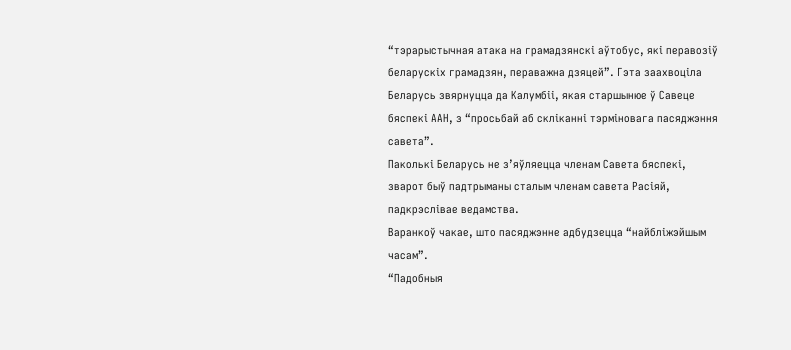“тэрарыстычная атака на грамадзянскі аўтобус, які перавозіў беларускіх грамадзян, пераважна дзяцей”. Гэта заахвоціла Беларусь звярнуцца да Калумбіі, якая старшынюе ў Савеце бяспекі ААН, з “просьбай аб скліканні тэрміновага пасяджэння савета”.
Паколькі Беларусь не з’яўляецца членам Савета бяспекі, зварот быў падтрыманы сталым членам савета Расіяй, падкрэслівае ведамства.
Варанкоў чакае, што пасяджэнне адбудзецца “найбліжэйшым часам”.
“Падобныя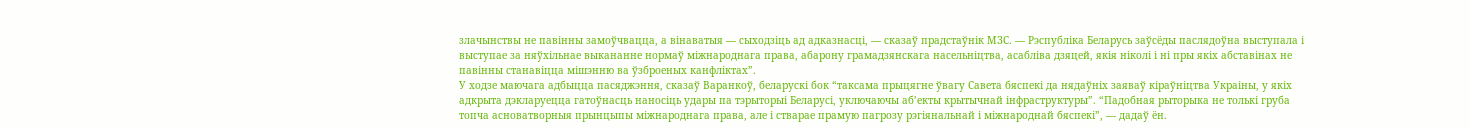злачынствы не павінны замоўчвацца, а вінаватыя — сыходзіць ад адказнасці, — сказаў прадстаўнік МЗС. — Рэспубліка Беларусь заўсёды паслядоўна выступала і выступае за няўхільнае выкананне нормаў міжнароднага права, абарону грамадзянскага насельніцтва, асабліва дзяцей, якія ніколі і ні пры якіх абставінах не павінны станавіцца мішэнню ва ўзброеных канфліктах”.
У ходзе маючага адбыцца пасяджэння, сказаў Варанкоў, беларускі бок “таксама прыцягне ўвагу Савета бяспекі да нядаўніх заяваў кіраўніцтва Украіны, у якіх адкрыта дэкларуецца гатоўнасць наносіць удары па тэрыторыі Беларусі, уключаючы аб’екты крытычнай інфраструктуры”. “Падобная рыторыка не толькі груба топча асноватворныя прынцыпы міжнароднага права, але і стварае прамую пагрозу рэгіянальнай і міжнароднай бяспекі”, — дадаў ён.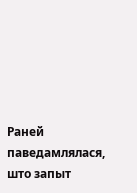Раней паведамлялася, што запыт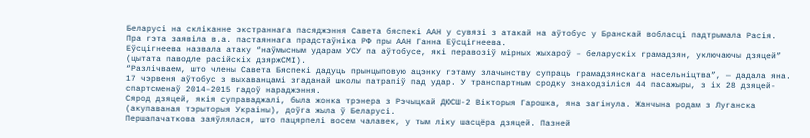Беларусі на скліканне экстраннага пасяджэння Савета бяспекі ААН у сувязі з атакай на аўтобус у Бранскай вобласці падтрымала Расія. Пра гэта заявіла в.а. пастаяннага прадстаўніка РФ пры ААН Ганна Еўсцігнеева.
Еўсцігнеева назвала атаку “наўмысным ударам УСУ па аўтобусе, які перавозіў мірных жыхароў – беларускіх грамадзян, уключаючы дзяцей” (цытата паводле расійскіх дзяржСМІ).
“Разлічваем, што члены Савета Бяспекі дадуць прынцыповую ацэнку гэтаму злачынству супраць грамадзянскага насельніцтва”, — дадала яна.
17 чэрвеня аўтобус з выхаванцамі згаданай школы патрапіў пад удар. У транспартным сродку знаходзіліся 44 пасажыры, з іх 28 дзяцей-спартсменаў 2014–2015 гадоў нараджэння.
Сярод дзяцей, якія суправаджалі, была жонка трэнера з Рэчыцкай ДЮСШ-2 Вікторыя Гарошка, яна загінула. Жанчына родам з Луганска (акупаваная тэрыторыя Украіны), доўга жыла ў Беларусі.
Першапачаткова заяўлялася, што пацярпелі восем чалавек, у тым ліку шасцёра дзяцей. Пазней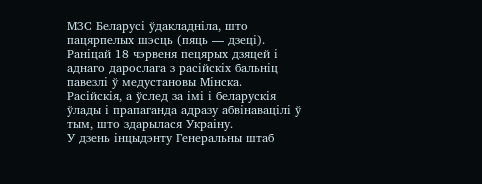МЗС Беларусі ўдакладніла, што пацярпелых шэсць (пяць — дзеці). Раніцай 18 чэрвеня пецярых дзяцей і аднаго дарослага з расійскіх бальніц павезлі ў медустановы Мінска.
Расійскія, а ўслед за імі і беларускія ўлады і прапаганда адразу абвінавацілі ў тым, што здарылася Украіну.
У дзень інцыдэнту Генеральны штаб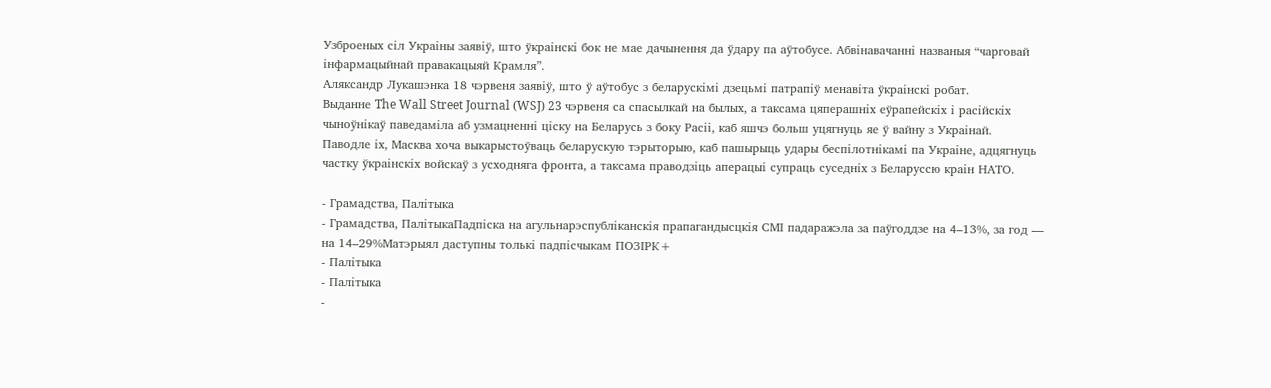Узброеных сіл Украіны заявіў, што ўкраінскі бок не мае дачынення да ўдару па аўтобусе. Абвінавачанні названыя “чарговай інфармацыйнай правакацыяй Крамля”.
Аляксандр Лукашэнка 18 чэрвеня заявіў, што ў аўтобус з беларускімі дзецьмі патрапіў менавіта ўкраінскі робат.
Выданне The Wall Street Journal (WSJ) 23 чэрвеня са спасылкай на былых, а таксама цяперашніх еўрапейскіх і расійскіх чыноўнікаў паведаміла аб узмацненні ціску на Беларусь з боку Расіі, каб яшчэ больш уцягнуць яе ў вайну з Украінай.
Паводле іх, Масква хоча выкарыстоўваць беларускую тэрыторыю, каб пашырыць удары беспілотнікамі па Украіне, адцягнуць частку ўкраінскіх войскаў з усходняга фронта, а таксама праводзіць аперацыі супраць суседніх з Беларуссю краін НАТО.

- Грамадства, Палітыка
- Грамадства, ПалітыкаПадпіска на агульнарэспубліканскія прапагандысцкія СМІ падаражэла за паўгоддзе на 4–13%, за год — на 14–29%Матэрыял даступны толькі падпісчыкам ПОЗІРК+
- Палітыка
- Палітыка
-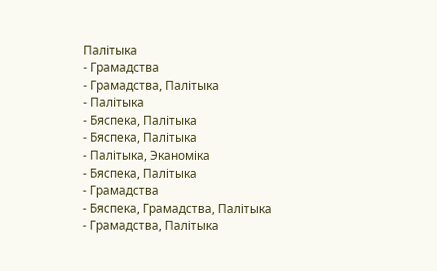Палітыка
- Грамадства
- Грамадства, Палітыка
- Палітыка
- Бяспека, Палітыка
- Бяспека, Палітыка
- Палітыка, Эканоміка
- Бяспека, Палітыка
- Грамадства
- Бяспека, Грамадства, Палітыка
- Грамадства, Палітыка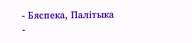- Бяспека, Палітыка
-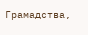Грамадства,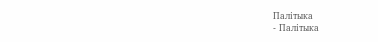Палітыка
- Палітыка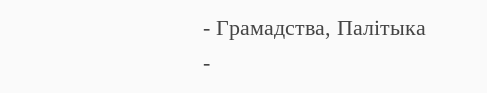- Грамадства, Палітыка
-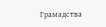Грамадства